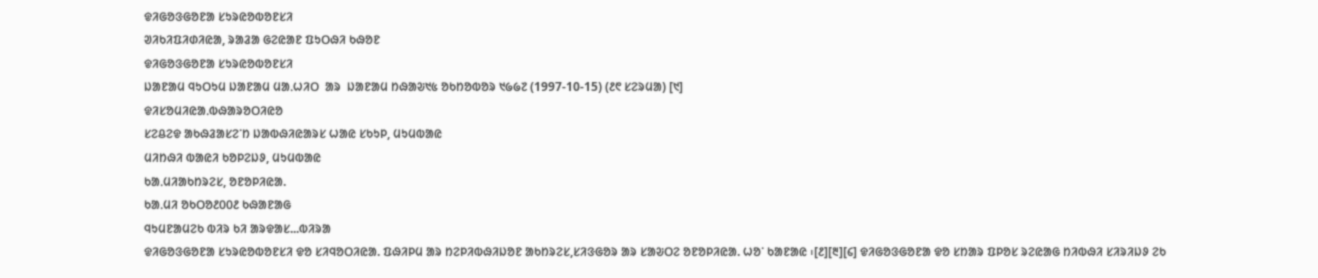ᱫᱤᱜᱚᱝᱜᱚᱱᱟ ᱥᱩᱨᱭᱚᱵᱚᱱᱥᱤ
ᱣᱤᱠᱤᱯᱤᱰᱤᱭᱟ, ᱨᱟᱲᱟ ᱜᱮᱭᱟᱱ ᱯᱩᱛᱷᱤ ᱠᱷᱚᱱ
ᱫᱤᱜᱚᱝᱜᱚᱱᱟ ᱥᱩᱨᱭᱚᱵᱚᱱᱥᱤ
ᱡᱟᱱᱟᱢ ᱧᱩᱛᱩᱢ ᱡᱟᱱᱟᱢ ᱢᱟᱹᱦᱤᱛ  ᱟᱨ  ᱡᱟᱱᱟᱢ ᱴᱷᱟᱶ᱑᱕ ᱚᱠᱴᱚᱵᱚᱨ ᱑᱙᱙᱗ (1997-10-15) (᱒᱖ ᱥᱮᱨᱢᱟ) [᱑]
ᱫᱤᱥᱚᱢᱤᱭᱟᱹᱵᱷᱟᱨᱚᱛᱤᱭᱚ
ᱥᱮᱪᱮᱫ ᱟᱠᱷᱲᱟᱥᱮᱸᱴ ᱡᱟᱵᱷᱤᱭᱟᱨᱥ ᱦᱟᱭ ᱥᱠᱩᱞ, ᱢᱩᱢᱵᱟᱭ
ᱢᱤᱴᱷᱤ ᱵᱟᱭᱤ ᱠᱚᱞᱮᱡᱽ, ᱢᱩᱢᱵᱟᱭ
ᱠᱟᱹᱢᱤᱟᱠᱴᱨᱮᱥ, ᱚᱱᱚᱞᱤᱭᱟ.
ᱠᱟᱹᱢᱤ ᱚᱠᱛᱚ᱒᱐᱐᱒ ᱠᱷᱟᱱᱟᱜ
ᱧᱩᱢᱱᱟᱢᱮᱠ ᱵᱤᱨ ᱠᱤ ᱟᱨᱫᱟᱥ...ᱵᱤᱨᱟ
ᱫᱤᱜᱚᱝᱜᱚᱱᱟ ᱥᱩᱨᱭᱚᱵᱚᱱᱥᱤ ᱫᱚ ᱥᱤᱧᱚᱛᱤᱭᱟ. ᱯᱷᱤᱞᱢ ᱟᱨ ᱴᱮᱞᱤᱵᱷᱤᱡᱚᱱ ᱟᱠᱴᱨᱮᱥ,ᱥᱤᱝᱜᱚᱨ ᱟᱨ ᱥᱟᱶᱛᱮ ᱚᱱᱚᱞᱤᱭᱟ. ᱦᱚᱸ ᱠᱟᱱᱟᱭ ᱾[᱒][᱓][᱔] ᱫᱤᱜᱚᱝᱜᱚᱱᱟ ᱫᱚ ᱥᱴᱟᱨ ᱯᱞᱚᱥ ᱨᱮᱭᱟᱜ ᱴᱤᱵᱷᱤ ᱥᱤᱨᱤᱡᱽ ᱮᱠ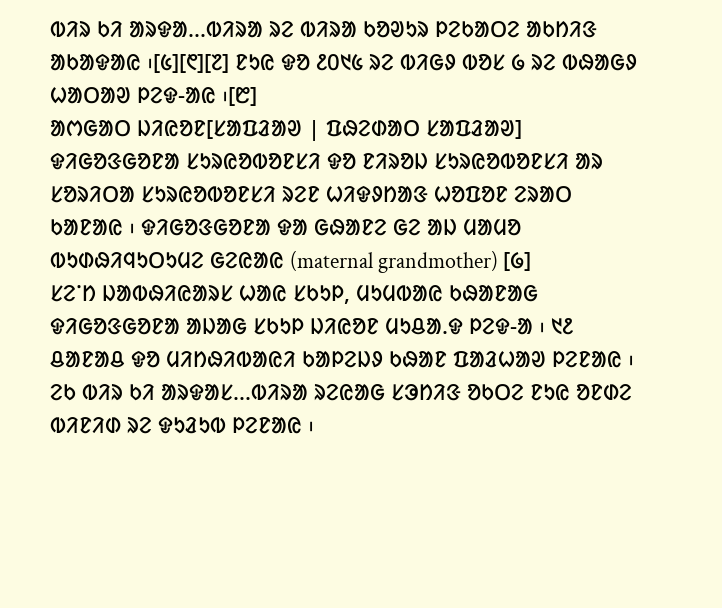ᱵᱤᱨ ᱠᱤ ᱟᱨᱫᱟ...ᱵᱤᱨᱟ ᱨᱮ ᱵᱤᱨᱟ ᱠᱚᱣᱩᱨ ᱞᱮᱠᱟᱛᱮ ᱟᱠᱴᱤᱝ ᱟᱠᱟᱫᱟᱭ ᱾[᱕][᱖][᱗] ᱱᱩᱭ ᱫᱚ ᱒᱐᱑᱕ ᱨᱮ ᱵᱤᱜᱽ ᱵᱚᱥ ᱙ ᱨᱮ ᱵᱷᱟᱜᱽ ᱦᱟᱛᱟᱣ ᱞᱮᱫ-ᱟᱭ ᱾[᱘]
ᱟᱬᱜᱟᱛ ᱡᱤᱭᱚᱱ[ᱥᱟᱯᱲᱟᱣ | ᱯᱷᱮᱰᱟᱛ ᱥᱟᱯᱲᱟᱣ]
ᱫᱤᱜᱚᱝᱜᱚᱱᱟ ᱥᱩᱨᱭᱚᱵᱚᱱᱥᱤ ᱫᱚ ᱱᱤᱨᱚᱡ ᱥᱩᱨᱭᱚᱵᱚᱱᱥᱤ ᱟᱨ ᱥᱚᱨᱤᱛᱟ ᱥᱩᱨᱭᱚᱵᱚᱱᱥᱤ ᱨᱮᱱ ᱦᱤᱫᱽᱴᱟᱝ ᱦᱚᱯᱚᱱ ᱮᱨᱟᱛ ᱠᱟᱱᱟᱭ ᱾ ᱫᱤᱜᱚᱝᱜᱚᱱᱟ ᱫᱟ ᱜᱷᱟᱱᱮ ᱜᱮ ᱟᱡ ᱢᱟᱢᱚ ᱵᱩᱰᱷᱤᱧᱩᱛᱩᱢᱮ ᱜᱮᱭᱟᱭ (maternal grandmother) [᱙]
ᱥᱮᱸᱴ ᱡᱟᱵᱷᱤᱭᱟᱨᱥ ᱦᱟᱭ ᱥᱠᱩᱞ, ᱢᱩᱢᱵᱟᱭ ᱠᱷᱟᱱᱟᱜ ᱫᱤᱜᱚᱝᱜᱚᱱᱟ ᱟᱡᱟᱜ ᱥᱠᱩᱞ ᱡᱤᱭᱚᱱ ᱢᱩᱪᱟ.ᱫ ᱞᱮᱫ-ᱟ ᱾ ᱑᱒ ᱪᱟᱱᱟᱪ ᱫᱚ ᱢᱤᱴᱷᱤᱵᱟᱭᱤ ᱠᱟᱞᱮᱡᱽ ᱠᱷᱟᱱ ᱯᱟᱲᱦᱟᱣ ᱞᱮᱱᱟᱭ ᱾ ᱮᱠ ᱵᱤᱨ ᱠᱤ ᱟᱨᱫᱟᱥ...ᱵᱤᱨᱟ ᱨᱮᱭᱟᱜ ᱥᱳᱴᱤᱝ ᱚᱠᱛᱮ ᱱᱩᱭ ᱚᱱᱰᱮ ᱵᱤᱱᱤᱰ ᱨᱮ ᱫᱩᱲᱩᱵ ᱞᱮᱱᱟᱭ ᱾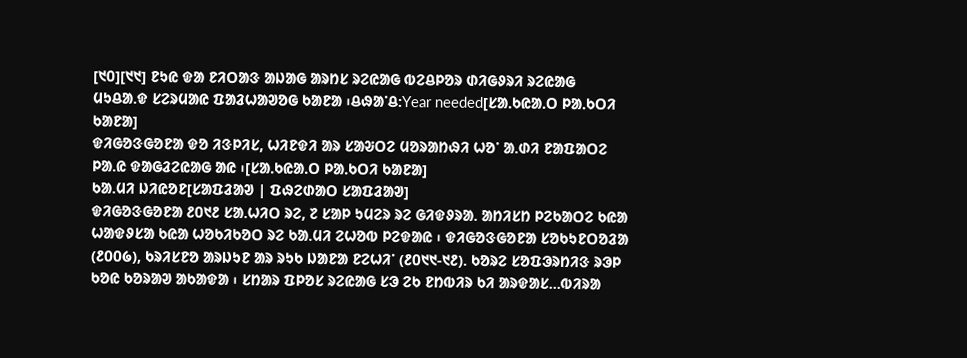[᱑᱐][᱑᱑] ᱱᱩᱭ ᱫᱟ ᱱᱤᱛᱟᱝ ᱟᱡᱟᱜ ᱟᱨᱴᱥ ᱨᱮᱭᱟᱜ ᱵᱮᱪᱞᱚᱨ ᱰᱤᱜᱽᱨᱤ ᱨᱮᱭᱟᱜ ᱢᱩᱪᱟ.ᱫ ᱥᱮᱨᱢᱟᱭ ᱯᱟᱲᱦᱟᱣᱚᱜ ᱠᱟᱱᱟ ᱾ᱪᱷᱟᱸᱪ:Year needed[ᱥᱟᱹᱠᱭᱟᱹᱛ ᱞᱟᱹᱠᱛᱤ ᱠᱟᱱᱟ]
ᱫᱤᱜᱚᱝᱜᱚᱱᱟ ᱫᱚ ᱤᱝᱞᱤᱥ, ᱦᱤᱱᱫᱤ ᱟᱨ ᱥᱟᱶᱛᱮ ᱢᱚᱨᱟᱴᱷᱤ ᱦᱚᱸ ᱟ.ᱰᱤ ᱱᱟᱯᱟᱛᱮ ᱞᱟ.ᱭ ᱫᱟᱜᱲᱮᱭᱟᱜ ᱟᱭ ᱾[ᱥᱟᱹᱠᱭᱟᱹᱛ ᱞᱟᱹᱠᱛᱤ ᱠᱟᱱᱟ]
ᱠᱟ.ᱢᱤ ᱡᱤᱭᱚᱱ[ᱥᱟᱯᱲᱟᱣ | ᱯᱷᱮᱰᱟᱛ ᱥᱟᱯᱲᱟᱣ]
ᱫᱤᱜᱚᱝᱜᱚᱱᱟ ᱒᱐᱑᱒ ᱥᱟ.ᱦᱤᱛ ᱨᱮ, ᱗ ᱥᱟᱞ ᱩᱢᱮᱨ ᱨᱮ ᱜᱤᱫᱽᱨᱟ. ᱟᱴᱤᱥᱴ ᱞᱮᱠᱟᱛᱮ ᱠᱭᱟ ᱦᱟᱫᱽᱥᱟ ᱠᱭᱟ ᱦᱚᱠᱤᱠᱚᱛ ᱨᱮ ᱠᱟ.ᱢᱤ ᱮᱦᱚᱵ ᱞᱮᱫᱟᱭ ᱾ ᱫᱤᱜᱚᱝᱜᱚᱱᱟ ᱥᱚᱠᱩᱱᱛᱚᱲᱟ (᱒᱐᱐᱙), ᱠᱨᱤᱥᱱᱚ ᱟᱨᱡᱩᱱ ᱟᱨ ᱨᱩᱠ ᱡᱟᱱᱟ ᱱᱮᱦᱤᱸ (᱒᱐᱑᱑-᱑᱒). ᱠᱚᱨᱮ ᱥᱚᱯᱳᱨᱴᱤᱝ ᱨᱳᱞ ᱠᱚᱭ ᱠᱚᱨᱟᱣ ᱟᱠᱟᱫᱟ ᱾ ᱥᱴᱟᱨ ᱯᱞᱚᱥ ᱨᱮᱭᱟᱜ ᱥᱳ ᱮᱠ ᱱᱴᱵᱤᱨ ᱠᱤ ᱟᱨᱫᱟᱥ...ᱵᱤᱨᱟ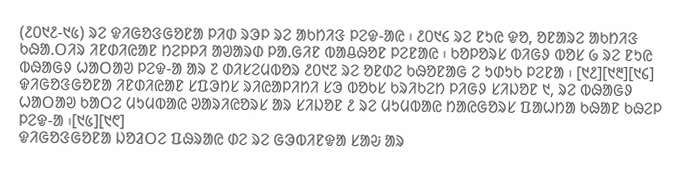(᱒᱐᱑᱒-᱑᱕) ᱨᱮ ᱫᱤᱜᱚᱝᱜᱚᱱᱟ ᱞᱤᱰ ᱨᱳᱞ ᱨᱮ ᱟᱠᱴᱤᱝ ᱞᱮᱫ-ᱟᱭ ᱾ ᱒᱐᱑᱔ ᱨᱮ ᱱᱩᱭ ᱫᱚ, ᱚᱱᱟᱨᱮ ᱟᱠᱴᱤᱝ ᱠᱷᱟ.ᱛᱤᱨ ᱤᱱᱰᱤᱭᱟᱱ ᱴᱮᱞᱞᱤ ᱟᱣᱟᱨᱰ ᱞᱟ.ᱜᱤᱱ ᱵᱟᱪᱷᱚᱱ ᱞᱮᱱᱟᱭ ᱾ ᱠᱚᱞᱚᱨᱥ ᱵᱤᱜᱽ ᱵᱚᱥ ᱙ ᱨᱮ ᱱᱩᱭ ᱵᱷᱟᱜᱽ ᱦᱟᱛᱟᱣ ᱞᱮᱫ-ᱟ ᱟᱨ ᱗ ᱰᱤᱥᱮᱢᱵᱚᱨ ᱒᱐᱑᱗ ᱨᱮ ᱚᱱᱰᱮ ᱠᱷᱚᱱᱟᱜ ᱮ ᱩᱰᱩᱠ ᱞᱮᱱᱟ ᱾ [᱑᱒][᱑᱓][᱑᱔] ᱫᱤᱜᱚᱝᱜᱚᱱᱟ ᱤᱱᱰᱤᱭᱟᱱ ᱥᱯᱳᱴᱥ ᱨᱤᱭᱟᱞᱤᱴᱤ ᱥᱳ ᱵᱚᱠᱥ ᱠᱨᱤᱠᱮᱴ ᱞᱤᱜᱽ ᱥᱤᱡᱚᱱ ᱑, ᱨᱮ ᱵᱷᱟᱜᱽ ᱦᱟᱛᱟᱣ ᱠᱟᱛᱮ ᱢᱩᱢᱵᱟᱭ ᱣᱟᱨᱤᱭᱚᱨᱥ ᱟᱨ ᱥᱤᱡᱚᱱ ᱒ ᱨᱮ ᱢᱩᱢᱵᱟᱭ ᱴᱟᱭᱜᱚᱨᱥ ᱯᱟᱦᱴᱟ ᱠᱷᱟᱱ ᱠᱷᱮᱞ ᱞᱮᱫ-ᱟ ᱾[᱑᱕][᱑᱖]
ᱫᱤᱜᱚᱝᱜᱚᱱᱟ ᱡᱚᱲᱛᱮ ᱯᱷᱨᱟᱭ ᱰᱮ ᱨᱮ ᱜᱳᱵᱤᱱᱫᱟ ᱥᱟᱶ ᱟᱨ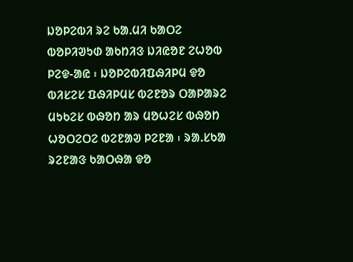ᱡᱚᱞᱮᱵᱤ ᱨᱮ ᱠᱟ.ᱢᱤ ᱠᱟᱛᱮ ᱵᱚᱞᱤᱣᱩᱰ ᱟᱠᱴᱤᱝ ᱡᱤᱭᱚᱱ ᱮᱦᱚᱵ ᱞᱮᱫ-ᱟᱭ ᱾ ᱡᱚᱞᱮᱵᱤᱯᱷᱤᱞᱢ ᱫᱚ ᱵᱤᱥᱮᱥ ᱯᱷᱤᱞᱢᱥ ᱵᱮᱱᱚᱨ ᱛᱟᱞᱟᱨᱮ ᱢᱩᱠᱮᱥ ᱵᱷᱚᱴ ᱟᱨ ᱢᱚᱦᱮᱥ ᱵᱷᱚᱴ ᱦᱚᱛᱮᱛᱮ ᱵᱮᱱᱟᱣ ᱞᱮᱱᱟ ᱾ ᱨᱟ.ᱥᱠᱟ ᱨᱮᱱᱟᱝ ᱠᱟᱛᱷᱟ ᱫᱚ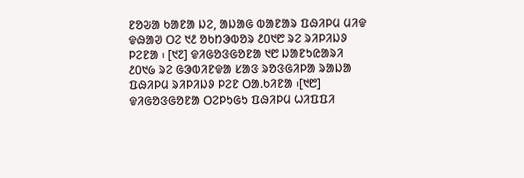ᱱᱚᱶᱟ ᱠᱟᱱᱟ ᱡᱮ, ᱟᱡᱟᱜ ᱵᱟᱱᱟᱨ ᱯᱷᱤᱞᱢ ᱢᱤᱫ ᱫᱷᱟᱣ ᱛᱮ ᱑᱒ ᱚᱠᱴᱳᱵᱚᱨ ᱒᱐᱑᱘ ᱨᱮ ᱨᱤᱞᱤᱡᱽ ᱞᱮᱱᱟ ᱾ [᱑᱗] ᱫᱤᱜᱚᱝᱜᱚᱱᱟ ᱑᱘ ᱡᱟᱱᱩᱭᱟᱨᱤ ᱒᱐᱑᱙ ᱨᱮ ᱜᱳᱵᱤᱱᱫᱟ ᱥᱟᱝ ᱨᱚᱝᱜᱤᱞᱟ ᱨᱟᱡᱟ ᱯᱷᱤᱞᱢ ᱨᱤᱞᱤᱡᱽ ᱞᱮᱱ ᱛᱟ.ᱠᱤᱱᱟ ᱾[᱑᱘]
ᱫᱤᱜᱚᱝᱜᱚᱱᱟ ᱛᱮᱞᱩᱜᱩ ᱯᱷᱤᱞᱢ ᱦᱤᱯᱯᱤ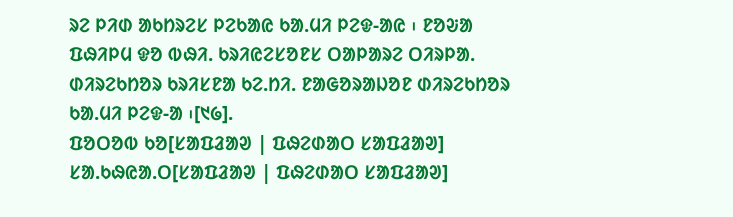ᱨᱮ ᱞᱤᱰ ᱟᱠᱴᱨᱮᱥ ᱞᱮᱠᱟᱭ ᱠᱟ.ᱢᱤ ᱞᱮᱫ-ᱟᱭ ᱾ ᱱᱚᱶᱟ ᱯᱷᱤᱞᱢ ᱫᱚ ᱵᱷᱤ. ᱠᱨᱤᱭᱮᱥᱚᱱᱥ ᱛᱟᱞᱟᱨᱮ ᱛᱤᱨᱞᱟ. ᱰᱤᱨᱮᱠᱴᱚᱨ ᱠᱨᱤᱥᱱᱟ ᱠᱮ.ᱴᱤ. ᱱᱟᱜᱚᱨᱟᱡᱚᱱ ᱰᱤᱨᱮᱠᱴᱚᱨ ᱠᱟ.ᱢᱤ ᱞᱮᱫ-ᱟ ᱾[᱑᱙].
ᱯᱚᱛᱚᱵ ᱠᱚ[ᱥᱟᱯᱲᱟᱣ | ᱯᱷᱮᱰᱟᱛ ᱥᱟᱯᱲᱟᱣ]
ᱥᱟ.ᱠᱷᱭᱟ.ᱛ[ᱥᱟᱯᱲᱟᱣ | ᱯᱷᱮᱰᱟᱛ ᱥᱟᱯᱲᱟᱣ]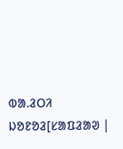ᱵᱟ.ᱲᱛᱤ ᱡᱚᱱᱚᱲ[ᱥᱟᱯᱲᱟᱣ |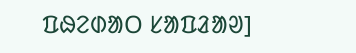ᱯᱷᱮᱰᱟᱛ ᱥᱟᱯᱲᱟᱣ]